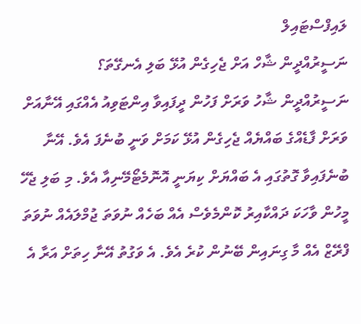ލައިފްސްޓައިލް
ނަސީރުއްދީން ޝާހް އަށް ޖެހިގެން އުޅޭ ބަލި އެނގޭތަ؟
ނަސީރުއްދީން ޝާހު ވަރަށް ފަހުން ދީފައިވާ އިންޓަވިއު އެއްގައި އޭނާއަށް ވަރަށް ފާޑެއްގެ ބައްޔެއް ޖެހިގެން އުޅޭ ކަމަށް ވަނީ ބުނެފަ އެވެ. އޭނާ ބުނެފައިވާ ގޮތުގައި އެ ބައްޔަށް ކިޔަނީ އޮނޮމެޓޯމޭނިއާ އެވެ. މި ބަލި ޖެހޭ މީހުން ވާހަކަ ދައްކާއިރު ކޮންމެވެސް އެއް ބަހެއް ނުވަތަ ޖުމްލައެއް ނުވަތަ ފްރޭޒް އެއް މާ ގިނައިން ބޭނުން ކުރެ އެވެ. އެ ވަގުތު އޭނާ ހިތަށް އަރާ އެ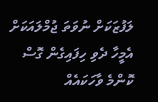ލަފުޒަކަށް ނުވަތަ ޖުމްލައަކަށް އެމީހާ ދެވި ހިފައިގެން ގޮސް ކޮންމެ ވާހަކައެއް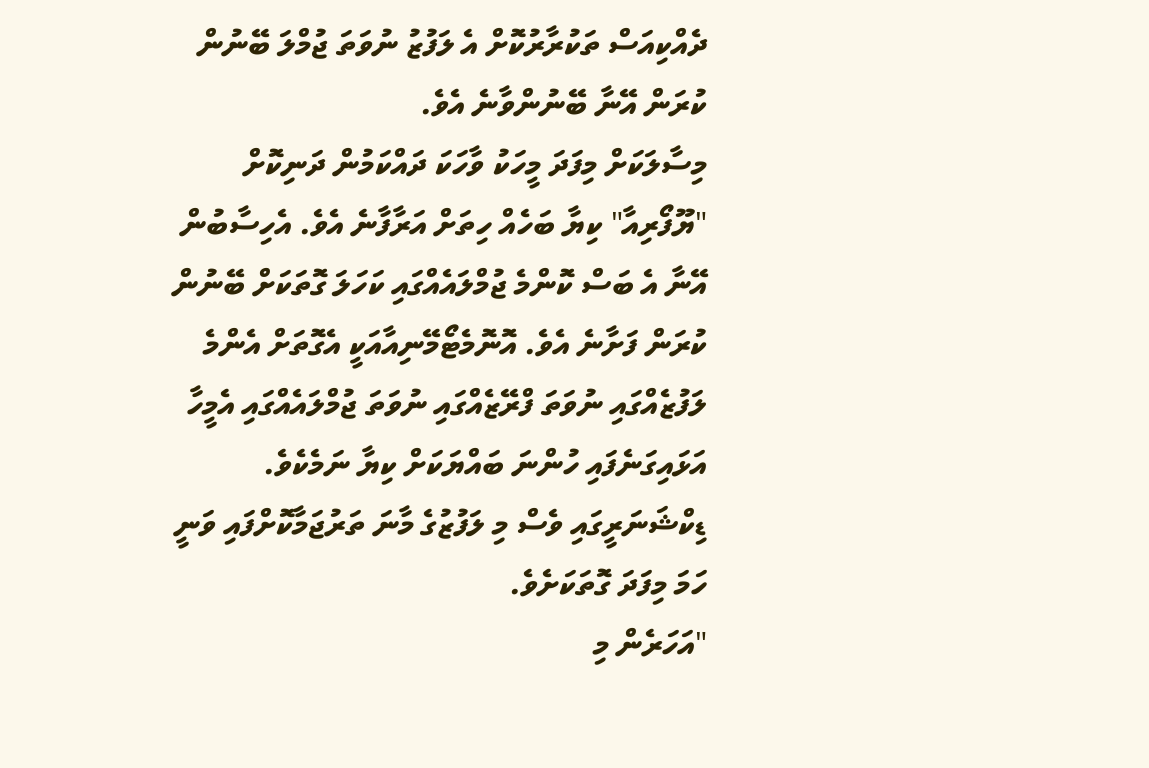ދެއްކިއަސް ތަކުރާރުކޮށް އެ ލަފުޒު ނުވަތަ ޖުމްލަ ބޭނުން ކުރަން އޭނާ ބޭނުންވާނެ އެވެ.
މިސާލަކަށް މިފަދަ މީހަކު ވާހަކަ ދައްކަމުން ދަނިކޮށް "ޔޫފޯރިއާ" ކިޔާ ބަހެއް ހިތަށް އަރާފާނެ އެވެ. އެހިސާބުން އޭނާ އެ ބަސް ކޮންމެ ޖުމްލައެއްގައި ކަހަލަ ގޮތަކަށް ބޭނުން ކުރަން ފަށާނެ އެވެ. އޮނޮމެޓޯމޭނިއާއަކީ އެގޮތަށް އެންމެ ލަފުޒެއްގައި ނުވަތަ ފްރޭޒެއްގައި ނުވަތަ ޖުމްލައެއްގައި އެމީހާ އަޅައިގަނެފައި ހުންނަ ބައްޔަކަށް ކިޔާ ނަމެކެވެ.
ޑިކްޝަނަރީގައި ވެސް މި ލަފުޒުގެ މާނަ ތަރުޖަމާކޮށްފައި ވަނީ ހަމަ މިފަދަ ގޮތަކަށެވެ.
"އަހަރެން މި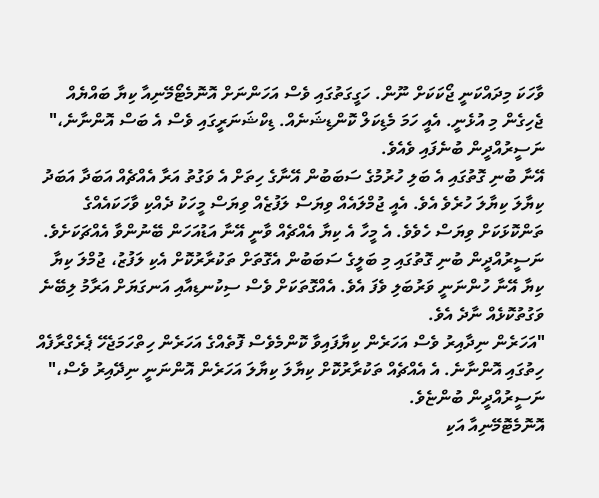ވާހަކަ މިދައްކަނީ ޖޯކަކަށް ނޫން. ހަގީގަތުގައި ވެސް އަހަންނަށް އޮނޮމެޓޯމޭނިއާ ކިޔާ ބައްޔެއް ޖެހިގެން މި އުޅެނީ. އެއީ ހަމަ މެޑިކަލް ކޮންޑިޝަނެއް. ޑިކްޝަނަރީގައި ވެސް އެ ބަސް އޮންނާނެ،" ނަސީރުއްދީން ބުނެފައި ވެއެވެ.
އޭނާ ބުނި ގޮތުގައި އެ ބަލި ހުރުމުގެ ސަބަބުން އޭނާގެ ހިތަށް އެ ވަގުތު އަރާ އެއްޗެއް އަބަދާ އަބަދު ކިޔާލަ ކިޔާލަ ހުރެވެ އެވެ. އެއީ ޖުމްލައެއް ވިޔަސް ލަފުޒެއް ވިޔަސް މީހަކު ދެއްކި ވާހަކައެއްގެ ތަންކޮޅަކަށް ވިޔަސް ހެވެވެ. އެ މީހާ އެ ކިޔާ އެއްޗެއް ވާނީ އޭނާ އަޑުއަހަން ބޭނުންވާ އެއްޗަކަށެވެ.
ނަސީރުއްދީން ބުނި ގޮތުގައި މި ބަލީގެ ސަބަބުން އެގޮތަށް ތަކުރާރުކޮށް އެކި ލަފުޒު، ޖުމްލަ ކިޔާ ކިޔާ އޭނާ ހުންނަނީ ވަރުބަލި ވެފަ އެވެ. އެއްގޮތަކަށް ވެސް ސިކުނޑިއާއި އަނގަޔަށް އަރާމު ލިބޭނެ ވަގުތުކޮޅެއް ނާދެ އެވެ.
"އަހަރެން ނިދާއިރު ވެސް އަހަރެން ކިޔާފައިވާ ކޮންމެވެސް ފޮތެއްގެ އަހަރެން ހިތްހަމަޖެހޭ ޕެރެގްރާފެއް ހިތުގައި އޮންނާނެ. އެ އެއްޗެއް ތަކުރާރުކޮށް ކިޔާލަ ކިޔާލަ އަހަރެން އޮންނަނީ ނިދޭއިރު ވެސް،" ނަސީރުއްދީން ބުންޏެވެ.
އޮނޮމެޓޮމޭނިއާ އަކި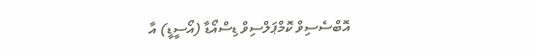އޮބްސެސިވް ކޮމްޕަލްސިވް ޑިސްއޯޑާ (އޯސީޑީ) އާ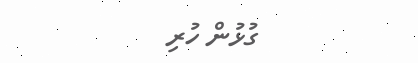ގުޅުން ހުރި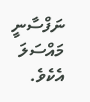ނަފްސާނީ މައްސަލަ އެކެވެ.